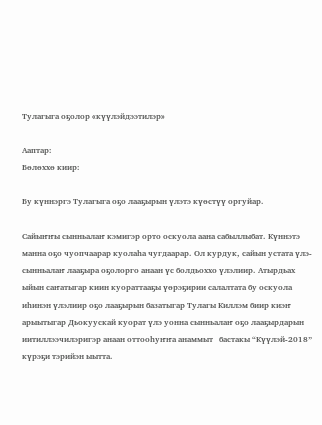Тулагыга оҕолор «күүлэйдээтилэр»

Ааптар:
Бөлөххө киир:

Бу күннэргэ Тулагыга оҕо лааҕырын үлэтэ күөстүү оргуйар.

Сайыҥҥы сынньалаҥ кэмигэр орто оскуола аана сабыллыбат. Күннэтэ манна оҕо чуопчаарар куолаһа чугдаарар. Ол курдук, сайын устата үлэ-сынньалаҥ лааҕыра оҕолорго анаан үс болдьоххо үлэлиир. Атырдьах ыйын саҥатыгар киин куораттааҕы үөрэҕирии салалтата бу оскуола иһинэн үлэлиир оҕо лааҕырын базатыгар Тулагы Киллэм биир киэҥ арыытыгар Дьокуускай куорат үлэ уонна сынньалаҥ оҕо лааҕырдарын иитиллээчилэригэр анаан оттооһуҥҥа анаммыт   бастакы “Күүлэй-2018”  күрэҕи тэрийэн ыытта.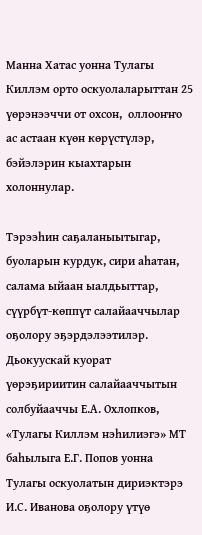Манна Хатас уонна Тулагы Киллэм орто оскуолаларыттан 25 үөрэнээччи от охсон,  оллооҥҥо ас астаан күөн көрүстүлэр, бэйэлэрин кыахтарын холоннулар.

Тэрээһин саҕаланыытыгар, буоларын курдук, сири аһатан, салама ыйаан ыалдьыттар, сүүрбүт-көппүт салайааччылар оҕолору эҕэрдэлээтилэр. Дьокуускай куорат үөрэҕириитин салайааччытын солбуйааччы Е.А. Охлопков, «Тулагы Киллэм нэһилиэгэ» МТ баһылыга Е.Г. Попов уонна Тулагы оскуолатын дириэктэрэ И.С. Иванова оҕолору үтүө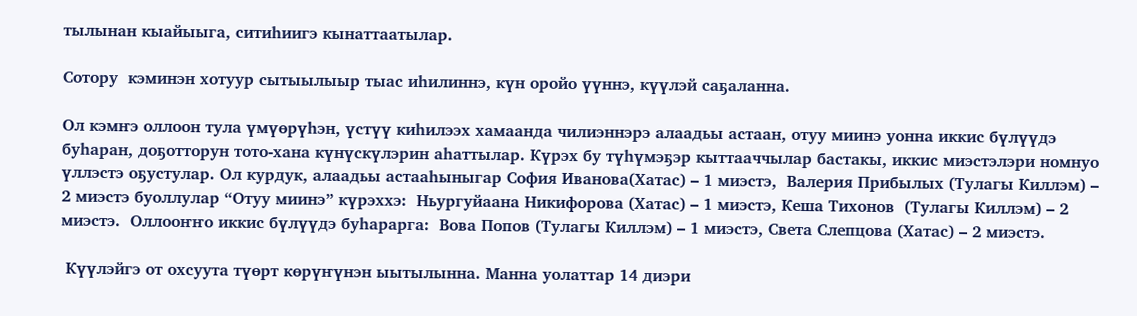тылынан кыайыыга, ситиһиигэ кынаттаатылар.

Сотору  кэминэн хотуур сытыылыыр тыас иһилиннэ, күн оройо үүннэ, күүлэй саҕаланна.

Ол кэмҥэ оллоон тула үмүөрүһэн, үстүү киһилээх хамаанда чилиэннэрэ алаадьы астаан, отуу миинэ уонна иккис бүлүүдэ буһаран, доҕотторун тото-хана күнүскүлэрин аһаттылар. Күрэх бу түһүмэҕэр кыттааччылар бастакы, иккис миэстэлэри номнуо үллэстэ оҕустулар. Ол курдук, алаадьы астааһыныгар София Иванова(Хатас) – 1 миэстэ,  Валерия Прибылых (Тулагы Киллэм) – 2 миэстэ буоллулар “Отуу миинэ” күрэххэ:  Ньургуйаана Никифорова (Хатас) – 1 миэстэ, Кеша Тихонов  (Тулагы Киллэм) – 2 миэстэ.  Оллооҥҥо иккис бүлүүдэ буһарарга:  Вова Попов (Тулагы Киллэм) – 1 миэстэ, Света Слепцова (Хатас) – 2 миэстэ.

 Күүлэйгэ от охсуута түөрт көрүҥүнэн ыытылынна. Манна уолаттар 14 диэри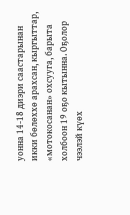уонна 14-18 диэри саастарынан икки бөлөххө арахсан, кыргыттар, «мотокосанан» охсууга, барыта холбоон 19 оҕо кытынна. Оҕолор чээлэй күөх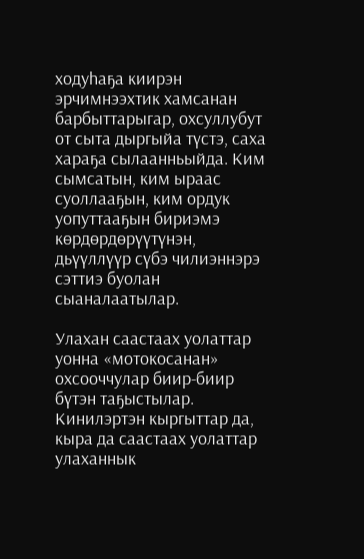ходуһаҕа киирэн эрчимнээхтик хамсанан барбыттарыгар, охсуллубут от сыта дыргыйа түстэ, саха хараҕа сылаанньыйда. Ким сымсатын, ким ыраас суоллааҕын, ким ордук уопуттааҕын бириэмэ көрдөрдөрүүтүнэн, дьүүллүүр сүбэ чилиэннэрэ сэттиэ буолан сыаналаатылар.

Улахан саастаах уолаттар уонна «мотокосанан» охсооччулар биир-биир бүтэн таҕыстылар. Кинилэртэн кыргыттар да, кыра да саастаах уолаттар улаханнык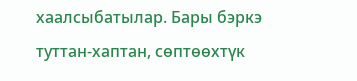хаалсыбатылар. Бары бэркэ туттан-хаптан, сөптөөхтүк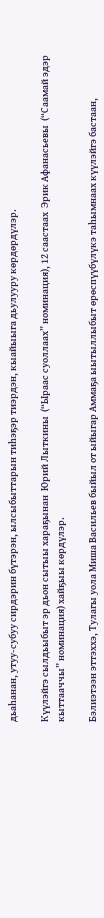дьаһанан, утуу-субуу сирдэрин бүтэрэн, ылсыбыттарын тиһэҕэр тиэрдэн, кыайыыга дьулууру көрдөрдүлэр.

Күүлэйгэ сылдьыбыт эр дьон сытыы хараҕынан  Юрий Лыткины  (“Ыраас суоллаах” номинация), 12 саастаах  Эрик Афанасьевы  (“Саамай эдэр кыттааччы” номинация) хайҕыы көрдүлэр.

Бэлиэтээн эттэххэ, Тулагы уола Миша Васильев быйыл от ыйыгар Аммаҕа ыытыллыбыт өрөспүүбүлүкэ таһымнаах күүлэйгэ бастаан,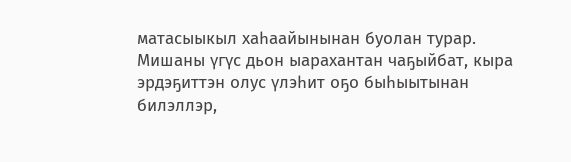матасыыкыл хаһаайынынан буолан турар. Мишаны үгүс дьон ыарахантан чаҕыйбат, кыра эрдэҕиттэн олус үлэһит оҕо быһыытынан билэллэр,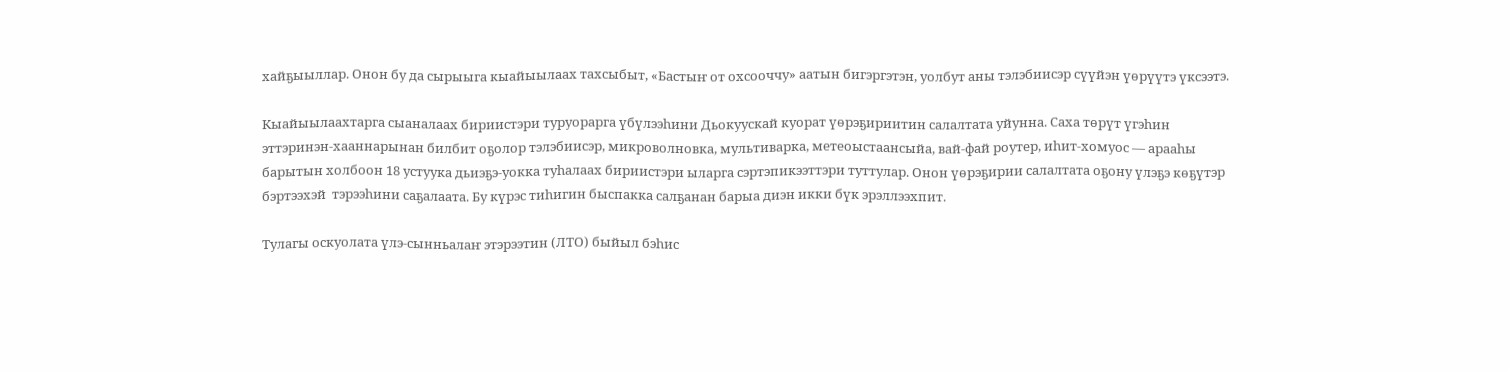хайҕыыллар. Онон бу да сырыыга кыайыылаах тахсыбыт, «Бастыҥ от охсооччу» аатын бигэргэтэн, уолбут аны тэлэбиисэр сүүйэн үөрүүтэ үксээтэ.

Кыайыылаахтарга сыаналаах бириистэри туруорарга үбүлээһини Дьокуускай куорат үөрэҕириитин салалтата уйунна. Саха төрүт үгэһин эттэринэн-хааннарынан билбит оҕолор тэлэбиисэр, микроволновка, мультиварка, метеоыстаансыйа, вай-фай роутер, иһит-хомуос — арааһы барытын холбоон 18 устуука дьиэҕэ-уокка туһалаах бириистэри ыларга сэртэпикээттэри туттулар. Онон үөрэҕирии салалтата оҕону үлэҕэ көҕүтэр бэртээхэй  тэрээһини саҕалаата. Бу күрэс тиһигин быспакка салҕанан барыа диэн икки бүк эрэллээхпит.

Тулагы оскуолата үлэ-сынньалаҥ этэрээтин (ЛТО) быйыл бэһис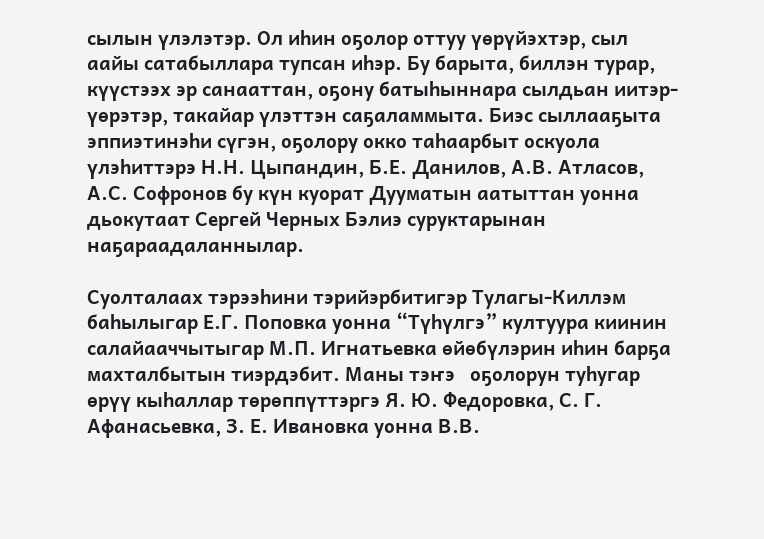сылын үлэлэтэр. Ол иһин оҕолор оттуу үөрүйэхтэр, сыл аайы сатабыллара тупсан иһэр. Бу барыта, биллэн турар, күүстээх эр санааттан, оҕону батыһыннара сылдьан иитэр-үөрэтэр, такайар үлэттэн саҕаламмыта. Биэс сыллааҕыта эппиэтинэһи сүгэн, оҕолору окко таһаарбыт оскуола үлэһиттэрэ Н.Н. Цыпандин, Б.Е. Данилов, А.В. Атласов, А.С. Софронов бу күн куорат Дууматын аатыттан уонна дьокутаат Сергей Черных Бэлиэ суруктарынан наҕараадаланнылар.

Суолталаах тэрээһини тэрийэрбитигэр Тулагы-Киллэм баһылыгар Е.Г. Поповка уонна “Түһүлгэ” култуура киинин салайааччытыгар М.П. Игнатьевка өйөбүлэрин иһин барҕа махталбытын тиэрдэбит. Маны тэҥэ   оҕолорун туһугар өрүү кыһаллар төрөппүттэргэ Я. Ю. Федоровка, С. Г. Афанасьевка, З. Е. Ивановка уонна В.В.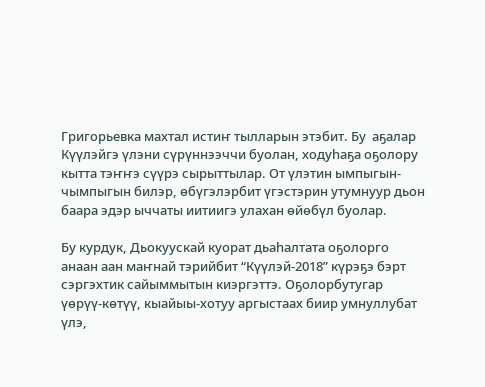Григорьевка махтал истиҥ тылларын этэбит. Бу  аҕалар Күүлэйгэ үлэни сүрүннээччи буолан, ходуһаҕа оҕолору кытта тэҥҥэ сүүрэ сырыттылар. От үлэтин ымпыгын-чымпыгын билэр, өбүгэлэрбит үгэстэрин утумнуур дьон баара эдэр ыччаты иитиигэ улахан өйөбүл буолар.

Бу курдук, Дьокуускай куорат дьаһалтата оҕолорго анаан аан маҥнай тэрийбит “Күүлэй-2018” күрэҕэ бэрт сэргэхтик сайыммытын киэргэттэ. Оҕолорбутугар үөрүү-көтүү, кыайыы-хотуу аргыстаах биир умнуллубат үлэ,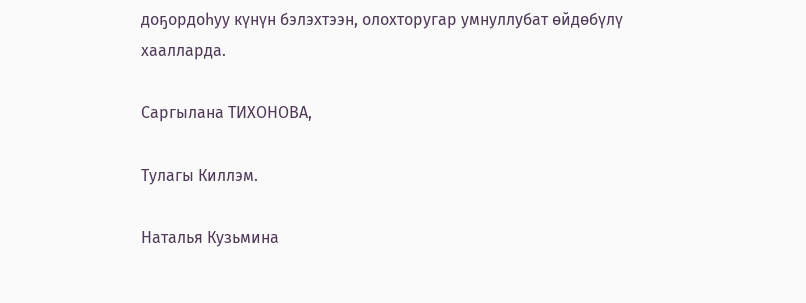доҕордоһуу күнүн бэлэхтээн, олохторугар умнуллубат өйдөбүлү хаалларда.

Саргылана ТИХОНОВА,

Тулагы Киллэм.

Наталья Кузьмина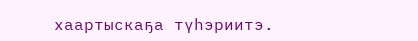хаартыскаҕа түһэриитэ.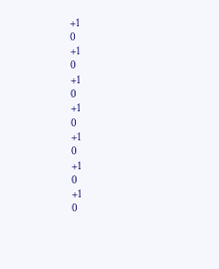+1
0
+1
0
+1
0
+1
0
+1
0
+1
0
+1
0